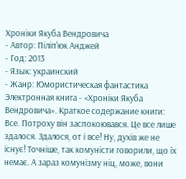Хроніки Якуба Вендровича
- Автор: Піліп'юк Анджей
- Год: 2013
- Язык: украинский
- Жанр: Юмористическая фантастика
Электронная книга - «Хроніки Якуба Вендровича». Краткое содержание книги:
Все. Потроху він заспокоювався. Це все лише здалося. Здалося, от і все! Ну, духів же не існує! Точніше, так комуністи говорили, що їх немає. А зараз комунізму ніц, може, вони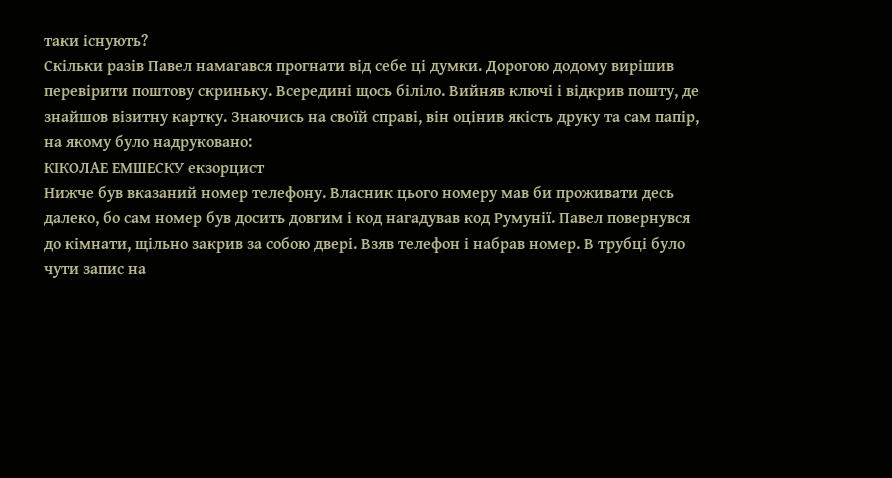таки існують?
Скільки разів Павел намагався прогнати від себе ці думки. Дорогою додому вирішив перевірити поштову скриньку. Всередині щось біліло. Вийняв ключі і відкрив пошту, де знайшов візитну картку. Знаючись на своїй справі, він оцінив якість друку та сам папір, на якому було надруковано:
КІКОЛАЕ ЕМШЕСКУ екзорцист
Нижче був вказаний номер телефону. Власник цього номеру мав би проживати десь далеко, бо сам номер був досить довгим і код нагадував код Румунії. Павел повернувся до кімнати, щільно закрив за собою двері. Взяв телефон і набрав номер. В трубці було чути запис на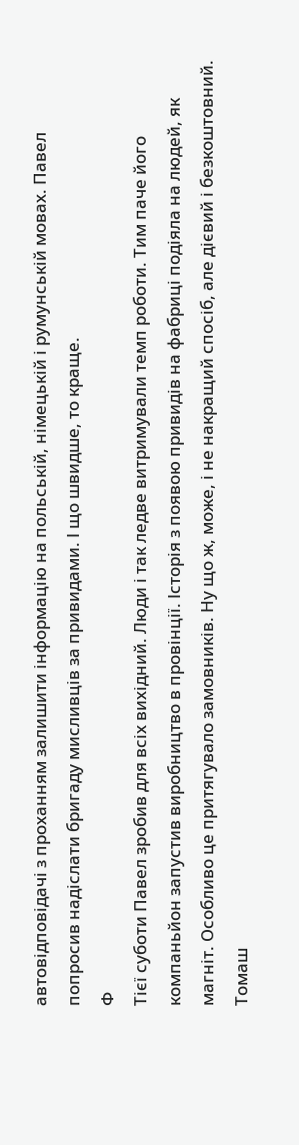автовідповідачі з проханням залишити інформацію на польській, німецькій і румунській мовах. Павел попросив надіслати бригаду мисливців за привидами. І що швидше, то краще.
Ф
Тієї суботи Павел зробив для всіх вихідний. Люди і так ледве витримували темп роботи. Тим паче його компаньйон запустив виробництво в провінції. Історія з появою привидів на фабриці подіяла на людей, як магніт. Особливо це притягувало замовників. Ну що ж, може, і не накращий спосіб, але дієвий і безкоштовний. Томаш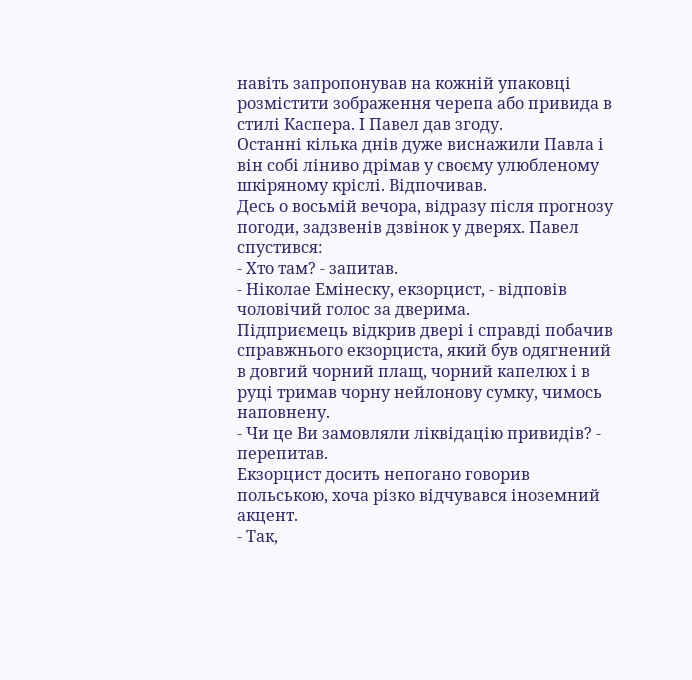навіть запропонував на кожній упаковці розмістити зображення черепа або привида в стилі Каспера. І Павел дав згоду.
Останні кілька днів дуже виснажили Павла і він собі ліниво дрімав у своєму улюбленому шкіряному кріслі. Відпочивав.
Десь о восьмій вечора, відразу після прогнозу погоди, задзвенів дзвінок у дверях. Павел спустився:
- Хто там? - запитав.
- Ніколае Емінеску, екзорцист, - відповів чоловічий голос за дверима.
Підприємець відкрив двері і справді побачив справжнього екзорциста, який був одягнений в довгий чорний плащ, чорний капелюх і в руці тримав чорну нейлонову сумку, чимось наповнену.
- Чи це Ви замовляли ліквідацію привидів? - перепитав.
Екзорцист досить непогано говорив польською, хоча різко відчувався іноземний акцент.
- Так,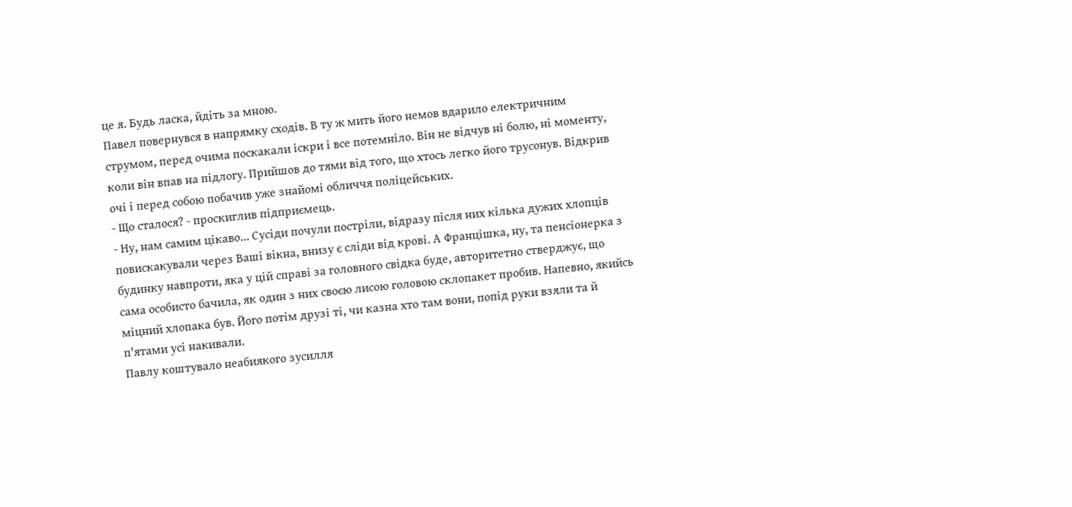це я. Будь ласка, йдіть за мною.
Павел повернувся в напрямку сходів. В ту ж мить його немов вдарило електричним струмом, перед очима поскакали іскри і все потемніло. Він не відчув ні болю, ні моменту, коли він впав на підлогу. Прийшов до тями від того, що хтось легко його трусонув. Відкрив очі і перед собою побачив уже знайомі обличчя поліцейських.
- Що сталося? - проскиглив підприємець.
- Ну, нам самим цікаво... Сусіди почули постріли, відразу після них кілька дужих хлопців повискакували через Ваші вікна, внизу є сліди від крові. А Францішка, ну, та пенсіонерка з будинку навпроти, яка у цій справі за головного свідка буде, авторитетно стверджує, що сама особисто бачила, як один з них своєю лисою головою склопакет пробив. Напевно, якийсь міцний хлопака був. Його потім друзі ті, чи казна хто там вони, попід руки взяли та й п'ятами усі накивали.
Павлу коштувало неабиякого зусилля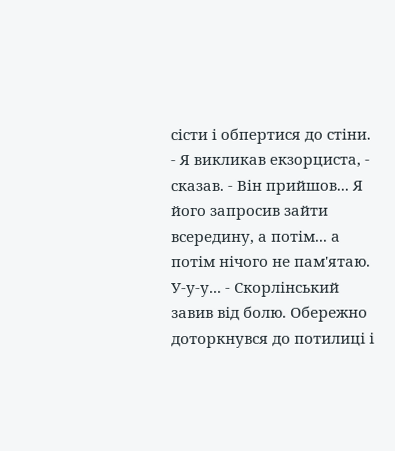сісти і обпертися до стіни.
- Я викликав екзорциста, - сказав. - Він прийшов... Я його запросив зайти всередину, а потім... а потім нічого не пам'ятаю. У-у-у... - Скорлінський завив від болю. Обережно доторкнувся до потилиці і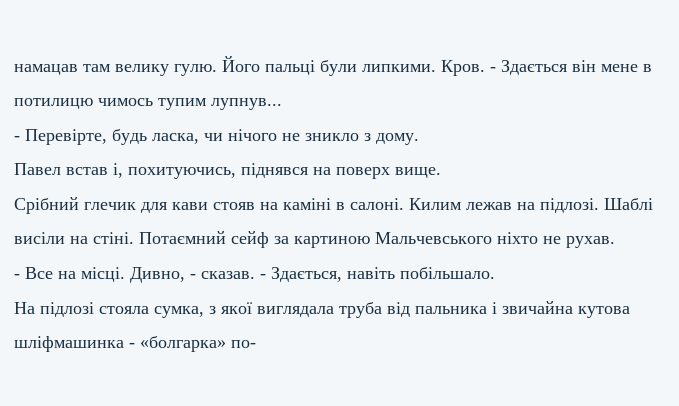намацав там велику гулю. Його пальці були липкими. Кров. - Здається він мене в потилицю чимось тупим лупнув...
- Перевірте, будь ласка, чи нічого не зникло з дому.
Павел встав і, похитуючись, піднявся на поверх вище.
Срібний глечик для кави стояв на каміні в салоні. Килим лежав на підлозі. Шаблі висіли на стіні. Потаємний сейф за картиною Мальчевського ніхто не рухав.
- Все на місці. Дивно, - сказав. - Здається, навіть побільшало.
На підлозі стояла сумка, з якої виглядала труба від пальника і звичайна кутова шліфмашинка - «болгарка» по-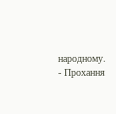народному.
- Прохання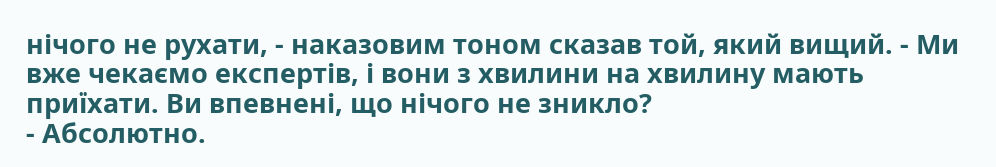нічого не рухати, - наказовим тоном сказав той, який вищий. - Ми вже чекаємо експертів, і вони з хвилини на хвилину мають приїхати. Ви впевнені, що нічого не зникло?
- Абсолютно.